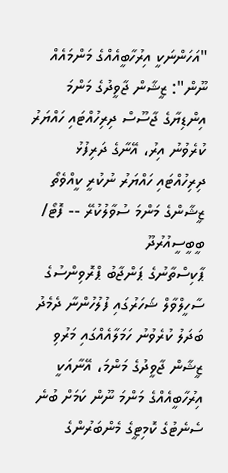"އަހަންނަކީ އިރުހާބީއެއްގެ މަންމައެއް ނޫން": ޒީޝާން ޖާވީދުގެ މަންމަ
އިންޑިޔާގެ ޖާސޫސް ދިރިހުއްޓައި ހައްޔަރު ކުރެވުނު އިރު، އޭނާގެ ދަރިފުޅު ދިރިހުއްޓައި ހައްޔަރު ނުކުރީ ކީއްވެތޯ ޒީޝާންގެ މަންމަ ސުވާލުކުރޭ -- ފޮޓޯ/ ބީބީސީއުރުދޫ
ޕާކިސްތާނުގެ ޕަންޖާބު ޕްރޮވިންސުގެ ސާހީލްވާލް ޝަހަރުގައި ފުލުހުންނާ ދެމެދު ބަދަލު ކުރެވުނު ހަމަލާއެއްގައި މަރުވި ޒީޝާން ޖާވީދުގެ މަންމަ، އޭނާއަކީ އިރުހާބީއެއްގެ މަންމަ ނޫން ކަމަށް ބުނެ ސެނެޓުގެ ކޮމިޓީގެ މެންބަރުންގެ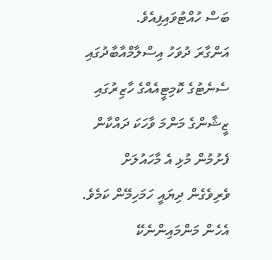ބަސް ހުއްޓުވައިފިއެވެ.
އަންގާރަ ދުވަހު އިސްލާމްއާބާދުގައި ސެނެޓުގެ ކޮމިޓީއެއްގެ ހާޒިރުގައި ޒީޝާންގެ މަންމަ ވާހަކަ ދައްކާން ފެށުމުން މުޅި އެ މާހައުލަށް ވެރިވެގެން ދިޔައީ ހަމަހިމޭން ކަމެވެ.
އެހެން މަންމައިންނެކޭ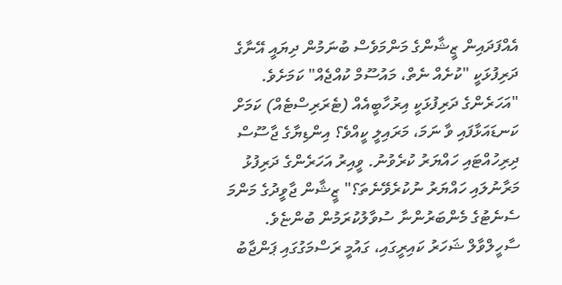އެއްފަދައިން ޒީޝާންގެ މަންމަވެސް ބުނަމުން ދިޔައީ އޭނާގެ ދަރިފުޅަކީ "ކުށެއް ނެތް، މައުސޫމް ކުއްޖެއް" ކަމަށެވެ.
"އަހަރެންގެ ދަރިފުޅަކީ އިރުހާބީއެއް (ޓެރަރިސްޓެއް) ކަމަށް ކަނޑައަޅާފައި ވާ ނަމަ، މަރައިލީ ކީއްވެ؟ އިންޑިޔާގެ ޖާސޫސް ދިރިހުއްޓައި ހައްޔަރު ކުރެވުނު. ވީއިރު އަހަރެންގެ ދަރިފުޅު މަރާނުލައި ހައްޔަރު ނުކުރެވޭނެތަ؟" ޒީޝާން ޖާވީދުގެ މަންމަ ސެނެޓުގެ މެންބަރުންނާ ސުވާލުކުރަމުން ބުންޏެވެ.
ސާހީލްވާލް ޝަހަރު ކައިރީގައި، ގައުމީ ރަސްމަގުގައި ޕަންޖާބު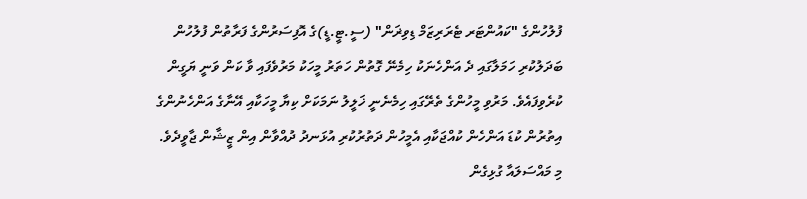ފުލުހުންގެ "ކައުންޓަރ ޓެރަރިޒަމް ޑިވިޜަން" (ސީ.ޓީ.ޑީ)ގެ އޮފިސަރުންގެ ފަރާތުން ފުލުހުން ބަދަލުކުރި ހަމަލާގައި ދެ އަންހެނަކު ހިމެނޭ ގޮތުން ހަތަރު މީހަކު މަރުވެފައި ވާ ކަން ވަނީ ޔަގީން ކުރެވިފައެވެ. މަރުވި މީހުންގެ ތެރޭގައި ހިމެނެނީ ޚަލީލު ނަމަކަށް ކިޔާ މީހަކާއި އޭނާގެ އަންހެނުންގެ އިތުރުން ކުޑަ އަންހެން ކުއްޖަކާއި އެމީހުން ދަތުރުކުރި އުޅަނދު ދުއްވާން އިން ޒީޝާން ޖާވީދެވެ.
މި މައްސަލައާ ގުޅިގެން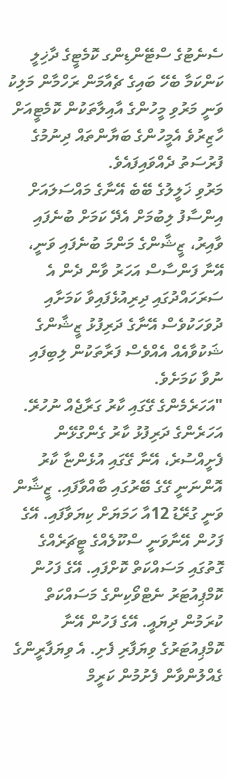ސެނެޓުގެ ސްޓޭންޑިންގ ކޮމެޓީގެ ދާޚިލީ ކަންކަމާ ބެހޭ ބައިގެ ޗެއާމަން ރަހްމާން މަލިކު ވަނީ މަރުވި މީހުންގެ އާއިލާތަކުން ކޮމެޓީއަށް ހާޒިރުވެ އެމީހުންގެ ބަޔާންތައް ދިނުމުގެ ފުރުސަތު ދެއްވައިފައެވެ.
މަރުވި ޚަލީލުގެ ބޭބެ އޭނާގެ މައްސަލައަށް އިންސާފު ލިބުމަށް އެދޭ ކަމަށް ބުނެފައި ވާއިރު، ޒީޝާންގެ މަންމަ ބުނެފައި ވަނީ، އޭނާ ފަންސާސް އަހަރު ވާން ދެން އެ ސަރަހައްދުގައި ދިރިއުޅެފައިވާ ކަމަށާއި ދުވަހަކުވެސް އޭނާގެ ދަރިފުޅު ޒީޝާންގެ ޝަކުވާއެއް އެއްވެސް ފަރާތަކުން ލިބިފައި ނުވާ ކަމަށެވެ.
"އަހަރެމެންގެ ގޭގައި ކާރު ގަރާޖެއް ނުހުރޭ. އަހަރެންގެ ދަރިފުޅު ކާރު ގެންގުޅޭން ފެށީއްސުރެ، އޭނާ ގޭގައި އުޅެންޏާ ކާރު އޮންނަނީ ގޭގެ ބޭރުގައި ބާއްވާފައި. ޒީޝާން ވަނީ ގުރޭޑު 12އާ ހަމަޔަށް ކިޔަވާފައި. އޭގެ ފަހުން އޭނާވަނީ ސްކޫލެއްގެ ޓީޗަރެއްގެ ގޮތުގައި މަސައްކަތް ކޮށްފައި. އޭގެ ފަހުން ކޮމްޕިއުޓަރު ނެޓްވޯކިންގެ މަސައްކަތް ކުރަމުން ދިޔައީ. އޭގެ ފަހުން އޭނާ ކޮމްޕިއުޓަރުގެ ވިޔަފާރި ފެށި. އެ ވިޔަފާރީންގެ ގެއްލުންވާން ފެށުމުން ކަރީމް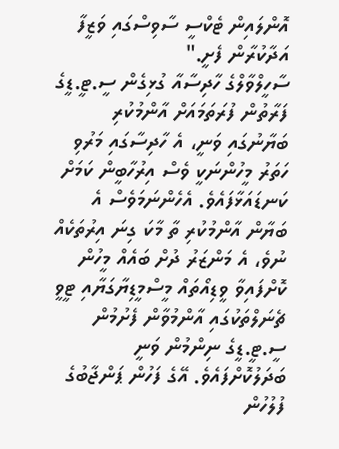އޮންލައިން ޓެކްސީ ސާވިސްގައި ވަޒީފާ އަދާކުރާން ފެށީ."
ސާހީލްވާލްގެ ހާދިސާއާ ގުޅިގެން ސީ.ޓީ.ޑީގެ ފަރާތުން ފުރަތަމައަށް އާންމުކުރި ބަޔާނުގައި ވަނީ، އެ ހާދިސާގައި މަރުވި ހަތަރު މީހުންނަކީ ވެސް އިރުހާބީން ކަމަށް ކަނޑައަޅާފައެވެ. އެހެންނަމަވެސް އެ ބަޔާން އާންމުކުރި ތާ މާކަ ގިނަ އިރުތަކެއް ނުވެ، އެ މަންޒަރު ދުށް ބައެއް މީހުން ކޮށްފައިވާ ވީޑިއޯތައް މީސްމީޑިޔާގަޔާއި ޓީވީ ޗެނަލްތަކުގައި އާންމުވާން ފެށުމުން ސީ.ޓީ.ޑީގެ ނިންމުން ވަނީ ބަދަލުކޮށްފައެވެ. އޭގެ ފަހުން ޕަންޖާބުގެ ފުލުހުން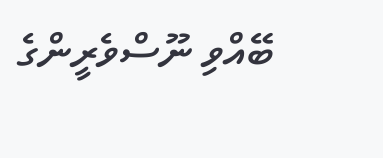ބޭއްވި ނޫސްވެރީންގެ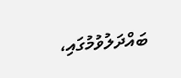ބައްދަލުވުމުގައި،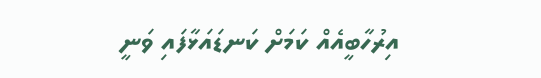އިރުހާބީއެއް ކަމަށް ކަނޑައަޅާފައި ވަނީ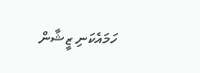ހަމައެކަނި ޒީޝާން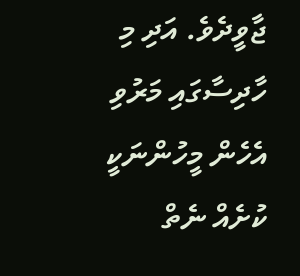ޖާވީދެވެ. އަދި މި ހާދިސާގައި މަރުވި އެހެން މީހުންނަކީ ކުށެއް ނެތް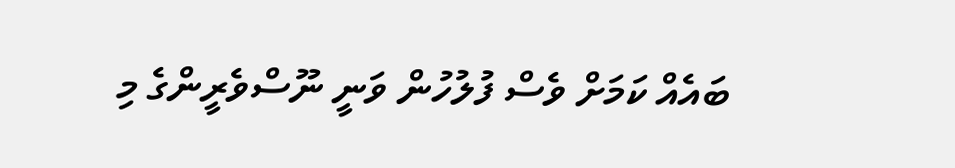ބައެއް ކަމަށް ވެސް ފުލުހުން ވަނީ ނޫސްވެރީންގެ މި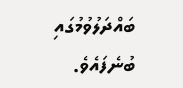ބައްދަލުވުމުގައި ބުނެފައެވެ.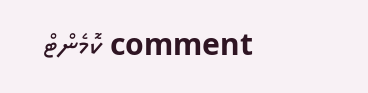comment ކޮމެންޓް